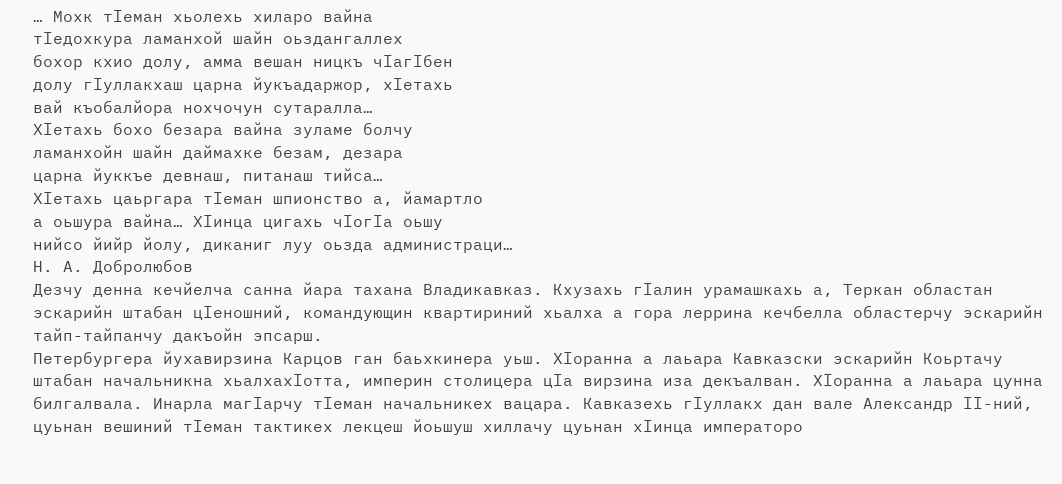… Мохк тӏеман хьолехь хиларо вайна
тӏедохкура ламанхой шайн оьздангаллех
бохор кхио долу, амма вешан ницкъ чӏагӏбен
долу гӏуллакхаш царна йукъадаржор, хӏетахь
вай къобалйора нохчочун сутаралла…
Хӏетахь бохо безара вайна зуламе болчу
ламанхойн шайн даймахке безам, дезара
царна йуккъе девнаш, питанаш тийса…
Хӏетахь цаьргара тӏеман шпионство а, йамартло
а оьшура вайна… Хӏинца цигахь чӏогӏа оьшу
нийсо йийр йолу, диканиг луу оьзда администраци…
Н. А. Добролюбов
Дезчу денна кечйелча санна йара тахана Владикавказ. Кхузахь гӏалин урамашкахь а, Теркан областан эскарийн штабан цӏеношний, командующин квартириний хьалха а гора леррина кечбелла областерчу эскарийн тайп-тайпанчу дакъойн эпсарш.
Петербургера йухавирзина Карцов ган баьхкинера уьш. Хӏоранна а лаьара Кавказски эскарийн Коьртачу штабан начальникна хьалхахӏотта, империн столицера цӏа вирзина иза декъалван. Хӏоранна а лаьара цунна билгалвала. Инарла магӏарчу тӏеман начальникех вацара. Кавказехь гӏуллакх дан вале Александр ӏӏ-ний, цуьнан вешиний тӏеман тактикех лекцеш йоьшуш хиллачу цуьнан хӏинца императоро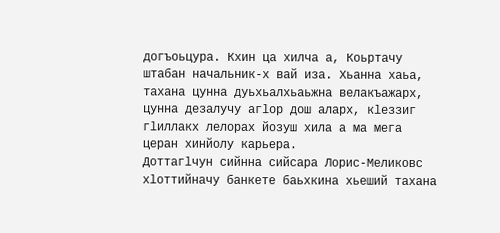догъоьцура. Кхин ца хилча а, Коьртачу штабан начальник-х вай иза. Хьанна хаьа, тахана цунна дуьхьалхьаьжна велакъажарх, цунна дезалучу агӏор дош аларх, кӏеззиг гӏиллакх лелорах йозуш хила а ма мега церан хинйолу карьера.
Доттагӏчун сийнна сийсара Лорис-Меликовс хӏоттийначу банкете баьхкина хьеший тахана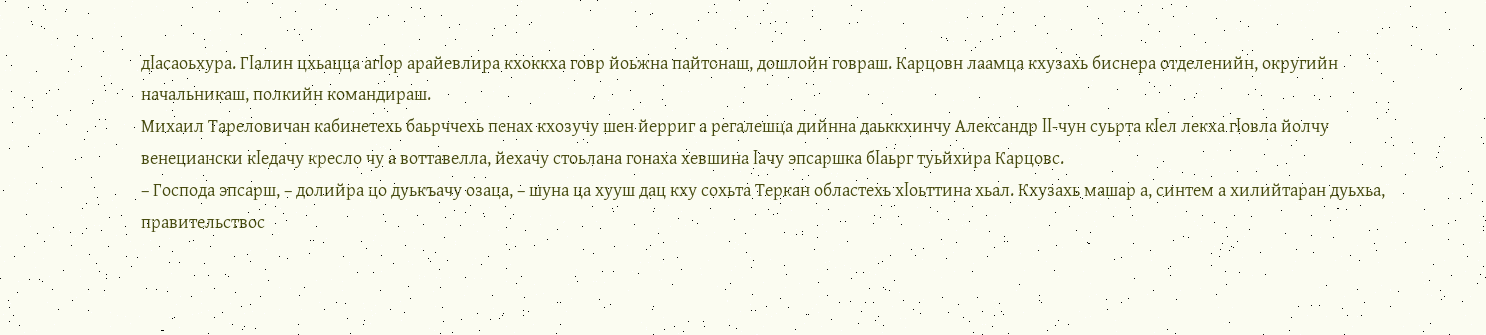дӏасаоьхура. Гӏалин цхьацца агӏор арайевлира кхоккха говр йоьжна пайтонаш, дошлойн говраш. Карцовн лаамца кхузахь биснера отделенийн, округийн начальникаш, полкийн командираш.
Михаил Тареловичан кабинетехь баьрччехь пенах кхозучу шен йерриг а регалешца дийнна даьккхинчу Александр ӏӏ-чун суьрта кӏел лекха гӏовла йолчу венециански кӏедачу кресло чу а воттавелла, йехачу стоьлана гонаха хевшина ӏачу эпсаршка бӏаьрг туьйхира Карцовс.
– Господа эпсарш, – долийра цо дуькъачу озаца, – шуна ца хууш дац кху сохьта Теркан областехь хӏоьттина хьал. Кхузахь машар а, синтем а хилийтаран дуьхьа, правительствос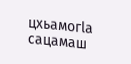цхьамогӏа сацамаш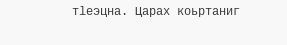тӏеэцна. Царах коьртаниг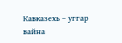Кавказехь – уггар вайна